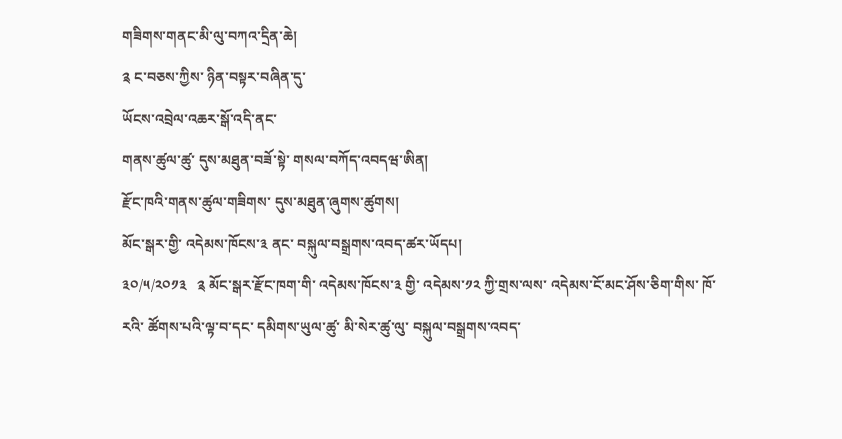གཟིགས་གནང་མི་ལུ་བཀའ་དྲིན་ཆེ།
༉ ང་བཅས་ཀྱིས་ ཉིན་བསྟར་བཞིན་དུ་
ཡོངས་འབྲེལ་འཆར་སྒོ་འདི་ནང་
གནས་ཚུལ་ཚུ་ དུས་མཐུན་བཟོ་སྟེ་ གསལ་བཀོད་འབདཝ་ཨིན།
རྫོང་ཁའི་གནས་ཚུལ་གཟིགས་ དུས་མཐུན་ཞུགས་ཚུགས།
མོང་སྒར་གྱི་ འདེམས་ཁོངས་༣ ནང་ བསྐུལ་བསྒྲགས་འབད་ཚར་ཡོདཔ།
༣༠/༥/༢༠༡༣   ༉ མོང་སྒར་རྫོང་ཁག་གི་ འདེམས་ཁོངས་༣ གྱི་ འདེམས་༡༢ ཀྱི་གྲས་ལས་ འདེམས་ངོ་མང་ཤོས་ཅིག་གིས་ ཁོ་རའི་ ཚོགས་པའི་ལྟ་བ་དང་ དམིགས་ཡུལ་ཚུ་ མི་སེར་ཚུ་ལུ་ བསྐུལ་བསྒྲགས་འབད་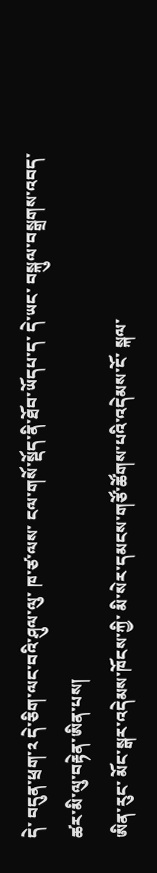དེ་ བདུན་ཕྲག་༢ དེ་ཅིག་ལང་བའི་ཤུལ་ལུ་ ཁ་ཙ་ལས་ ངལ་གསོ་སྡོད་ནི་ཐོབ་ཡོདཔ་ད་ དེ་ཡང་ བསྐུལ་བསྒྲགས་འབད་ཚར་མི་ལུ་བརྟེན་ཨིན་པས།
ཨིན་རུང་ མོང་སྒར་འདེམས་ཁོངས་ཀྱི་ མི་སེར་དམངས་གཙོ་ཚོགས་པའི་འདེམས་ངོ་ སྐལ་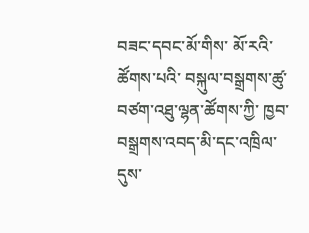བཟང་དབང་མོ་གིས་ མོ་རའི་ཚོགས་པའི་ བསྐུལ་བསྒྲགས་ཚུ་ བཙག་འཐུ་ལྷན་ཚོགས་ཀྱི་ ཁྱབ་བསྒྲགས་འབད་མི་དང་འཁྲིལ་ དུས་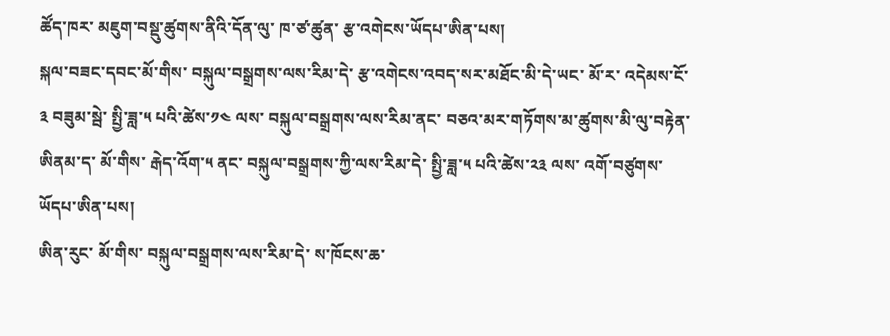ཚོད་ཁར་ མཇུག་བསྡུ་ཚུགས་ནིའི་དོན་ལུ་ ཁ་ཙ་ཚུན་ རྩ་འགེངས་ཡོདཔ་ཨིན་པས།
སྐལ་བཟང་དབང་མོ་གིས་ བསྐུལ་བསྒྲགས་ལས་རིམ་དེ་ རྩ་འགེངས་འབད་སར་མཐོང་མི་དེ་ཡང་ མོ་ར་ འདེམས་ངོ་༣ བཟུམ་སྦེ་ སྤྱི་ཟླ་༥ པའི་ཚེས་༡༤ ལས་ བསྐུལ་བསྒྲགས་ལས་རིམ་ནང་ བཅའ་མར་གཏོགས་མ་ཚུགས་མི་ལུ་བརྟེན་ཨིནམ་ད་ མོ་གིས་ རྒེད་འོག་༥ ནང་ བསྐུལ་བསྒྲགས་ཀྱི་ལས་རིམ་དེ་ སྤྱི་ཟླ་༥ པའི་ཚེས་༢༣ ལས་ འགོ་བཙུགས་ཡོདཔ་ཨིན་པས།
ཨིན་རུང་ མོ་གིས་ བསྐུལ་བསྒྲགས་ལས་རིམ་དེ་ ས་ཁོངས་ཆ་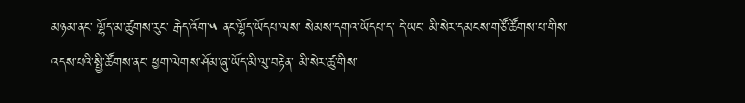མཉམ་ནང་ ལྷོད་མ་ཚུགས་རུང་ རྒེད་འོག་༥ ནང་ལྷོད་ཡོདཔ་ལས་ སེམས་དགའ་ཡོདཔ་ད་ དེ་ཡང་ མི་སེར་དམངས་གཙོ་ཚོགས་པ་གིས་ འདས་པའི་སྤྱི་ཚོགས་ནང་ ཕྱག་ལེགས་ཤོམ་ཞུ་ཡོད་མི་ལུ་བརྟེན་ མི་སེར་ཚུ་གིས་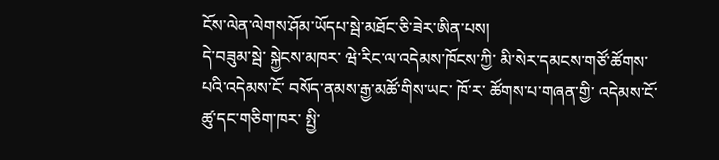ངོས་ལེན་ལེགས་ཤོམ་ཡོདཔ་སྦེ་མཐོང་ཅི་ཟེར་ཨིན་པས།
དེ་བཟུམ་སྦེ་ སྐྱེངས་མཁར་ ཝེ་རིང་ལ་འདེམས་ཁོངས་ཀྱི་ མི་སེར་དམངས་གཙོ་ཚོགས་པའི་འདེམས་ངོ་ བསོད་ནམས་རྒྱ་མཚོ་གིས་ཡང་ ཁོ་ར་ ཚོགས་པ་གཞན་གྱི་ འདེམས་ངོ་ཚུ་དང་གཅིག་ཁར་ སྤྱི་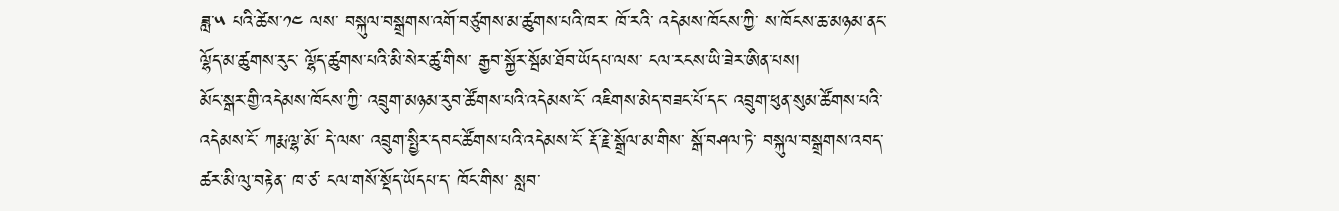ཟླ་༥ པའི་ཚེས་༡༤ ལས་ བསྐུལ་བསྒྲགས་འགོ་བཙུགས་མ་ཚུགས་པའི་ཁར་ ཁོ་རའི་ འདེམས་ཁོངས་ཀྱི་ ས་ཁོངས་ཆ་མཉམ་ནང་ ལྷོད་མ་ཚུགས་རུང་ ལྷོད་ཚུགས་པའི་མི་སེར་ཚུ་གིས་ རྒྱབ་སྐྱོར་སྦོམ་ཐོབ་ཡོདཔ་ལས་ ངལ་རངས་ཡི་ཟེར་ཨིན་པས།
མོང་སྒར་གྱི་འདེམས་ཁོངས་ཀྱི་ འབྲུག་མཉམ་རུབ་ཚོགས་པའི་འདེམས་ངོ་ འཇིགས་མེད་བཟང་པོ་དང་ འབྲུག་ཕུན་སུམ་ཚོགས་པའི་འདེམས་ངོ་ ཀརྨ་ལྷ་མོ་ དེ་ལས་ འབྲུག་སྤྱིར་དབང་ཚོགས་པའི་འདེམས་ངོ་ རྡོ་རྗེ་སྒྲོལ་མ་གིས་ སྒོ་བཤལ་ཏེ་ བསྐུལ་བསྒྲགས་འབད་ཚར་མི་ལུ་བརྟེན་ ཁ་ཙ་ ངལ་གསོ་སྡོད་ཡོདཔ་ད་ ཁོང་གིས་ སླབ་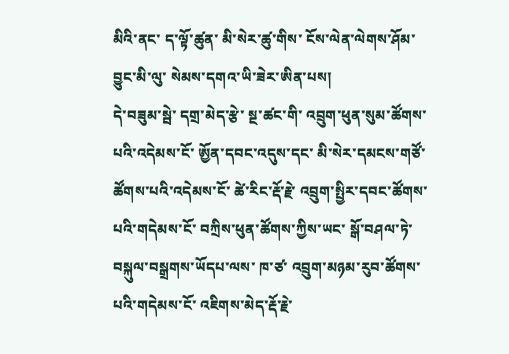མིའི་ནང་ ད་ལྟོ་ཚུན་ མི་སེར་ཚུ་གིས་ ངོས་ལེན་ལེགས་ཤོམ་བྱུང་མི་ལུ་ སེམས་དགའ་ཡི་ཟེར་ཨིན་པས།
དེ་བཟུམ་སྦེ་ དགྲ་མེད་རྩེ་ སྔ་ཚང་གི་ འབྲུག་ཕུན་སུམ་ཚོགས་པའི་འདེམས་ངོ་ ཨྱོན་དབང་འདུས་དང་ མི་སེར་དམངས་གཙོ་ཚོགས་པའི་འདེམས་ངོ་ ཚེ་རིང་རྡོ་རྗེ་ འབྲུག་སྤྱིར་དབང་ཚོགས་པའི་གདེམས་ངོ་ བཀྲིས་ཕུན་ཚོགས་ཀྱིས་ཡང་ སྒོ་བཤལ་ཏེ་བསྐུལ་བསྒྲགས་ཡོདཔ་ལས་ ཁ་ཙ་ འབྲུག་མཉམ་རུབ་ཚོགས་པའི་གདེམས་ངོ་ འཇིགས་མེད་རྡོ་རྗེ་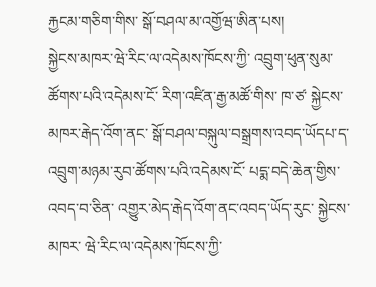རྐྱངམ་གཅིག་གིས་ སྒོ་བཤལ་མ་འགྱོཝ་ཨིན་པས།
སྐྱེངས་མཁར་ཝེ་རིང་ལ་འདེམས་ཁོངས་ཀྱི་ འབྲུག་ཕུན་སུམ་ཚོགས་པའི་འདེམས་ངོ་ རིག་འཛིན་རྒྱ་མཚོ་གིས་ ཁ་ཙ་ སྐྱེངས་མཁར་རྒེད་འོག་ནང་ སྒོ་བཤལ་བསྐུལ་བསྒྲགས་འབད་ཡོདཔ་ད་ འབྲུག་མཉམ་རུབ་ཚོགས་པའི་འདེམས་ངོ་ པདྨ་བདེ་ཆེན་གྱིས་འབད་བ་ཅིན་ འགྱུར་མེད་རྒེད་འོག་ནང་འབད་ཡོད་རུང་ སྐྱེངས་མཁར་ ཝེ་རིང་ལ་འདེམས་ཁོངས་ཀྱི་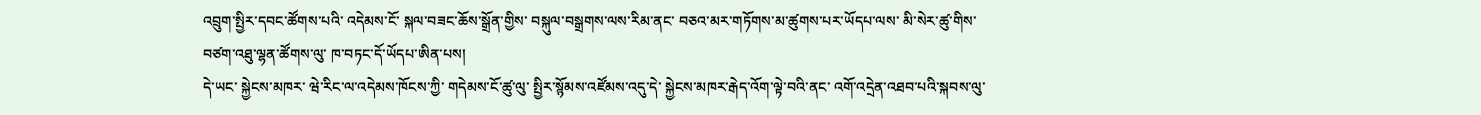འབྲུག་སྤྱིར་དབང་ཚོགས་པའི་ འདེམས་ངོ་ སྐལ་བཟང་ཆོས་སྒྲོན་གྱིས་ བསྐུལ་བསྒྲགས་ལས་རིམ་ནང་ བཅའ་མར་གཏོགས་མ་ཚུགས་པར་ཡོདཔ་ལས་ མི་སེར་ཚུ་གིས་ བཙག་འཐུ་ལྷན་ཚོགས་ལུ་ ཁ་བཏང་དོ་ཡོདཔ་ཨིན་པས།
དེ་ཡང་ སྐྱེངས་མཁར་ ཝེ་རིང་ལ་འདེམས་ཁོངས་ཀྱི་ གདེམས་ངོ་ཚུ་ལུ་ སྤྱིར་སྙོམས་འཛོམས་འདུ་དེ་ སྐྱེངས་མཁར་རྒེད་འོག་ལྟེ་བའི་ནང་ འགོ་འདྲེན་འཐབ་པའི་སྐབས་ལུ་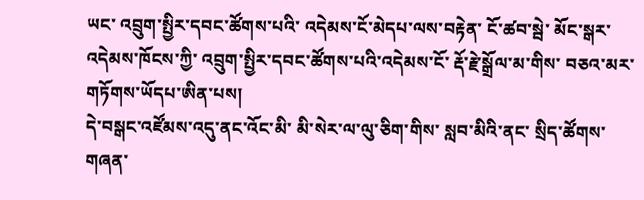ཡང་ འབྲུག་སྤྱིར་དབང་ཚོགས་པའི་ འདེམས་ངོ་མེདཔ་ལས་བརྟེན་ ངོ་ཚབ་སྦེ་ མོང་སྒར་འདེམས་ཁོངས་ཀྱི་ འབྲུག་སྤྱིར་དབང་ཚོགས་པའི་འདེམས་ངོ་ རྡོ་རྗེ་སྒྲོལ་མ་གིས་ བཅའ་མར་གཏོགས་ཡོདཔ་ཨིན་པས།
དེ་བསྒང་འཛོམས་འདུ་ནང་འོང་མི་ མི་སེར་ལ་ལུ་ཅིག་གིས་ སླབ་མིའི་ནང་ སྲིད་ཚོགས་གཞན་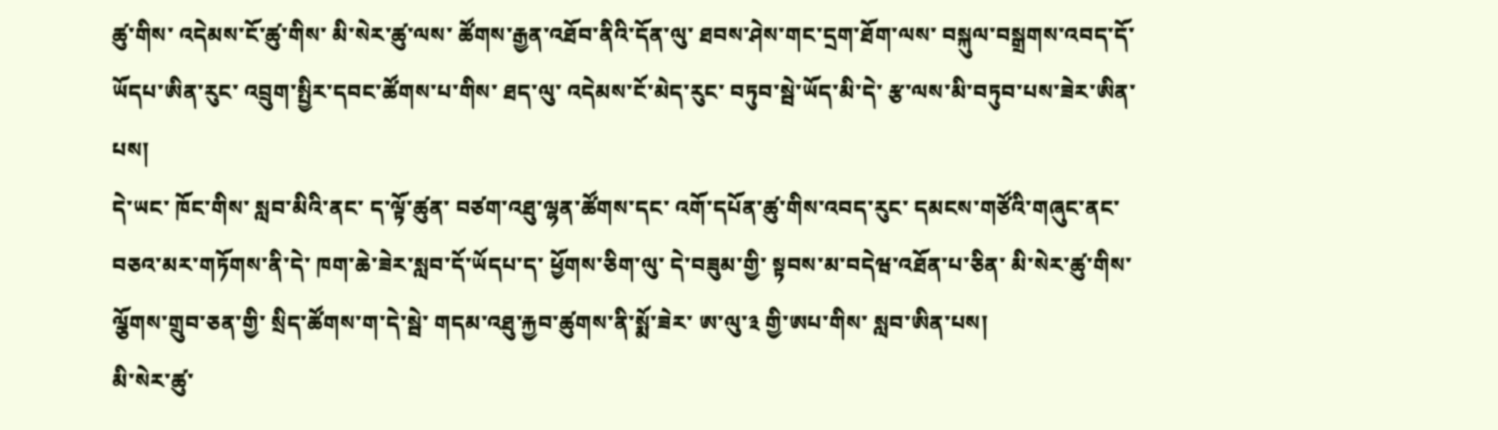ཚུ་གིས་ འདེམས་ངོ་ཚུ་གིས་ མི་སེར་ཚུ་ལས་ ཚོགས་རྒྱན་འཐོབ་ནིའི་དོན་ལུ་ ཐབས་ཤེས་གང་དྲག་ཐོག་ལས་ བསྐུལ་བསྒྲགས་འབད་དོ་ཡོདཔ་ཨིན་རུང་ འབྲུག་སྤྱིར་དབང་ཚོགས་པ་གིས་ ཐད་ལུ་ འདེམས་ངོ་མེད་རུང་ བཏུབ་སྦེ་ཡོད་མི་དེ་ རྩ་ལས་མི་བཏུབ་པས་ཟེར་ཨིན་པས།
དེ་ཡང་ ཁོང་གིས་ སླབ་མིའི་ནང་ ད་ལྟོ་ཚུན་ བཙག་འཐུ་ལྷན་ཚོགས་དང་ འགོ་དཔོན་ཚུ་གིས་འབད་རུང་ དམངས་གཙོའི་གཞུང་ནང་ བཅའ་མར་གཏོགས་ནི་དེ་ ཁག་ཆེ་ཟེར་སླབ་དོ་ཡོདཔ་ད་ ཕྱོགས་ཅིག་ལུ་ དེ་བཟུམ་གྱི་ སྟབས་མ་བདེཝ་འཐོན་པ་ཅིན་ མི་སེར་ཚུ་གིས་ ལྕོགས་གྲུབ་ཅན་གྱི་ སྲིད་ཚོགས་ག་དེ་སྦེ་ གདམ་འཐུ་རྐྱབ་ཚུགས་ནི་སྨོ་ཟེར་ ཨ་ལུ་༣ གྱི་ཨཔ་གིས་ སླབ་ཨིན་པས།
མི་སེར་ཚུ་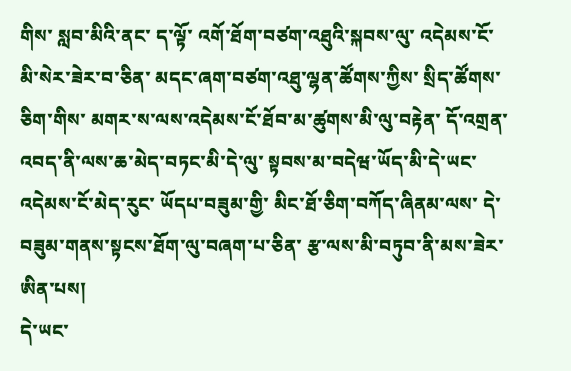གིས་ སླབ་མིའི་ནང་ ད་ལྟོ་ འགོ་ཐོག་བཙག་འཐུའི་སྐབས་ལུ་ འདེམས་ངོ་ མི་སེར་ཟེར་བ་ཅིན་ མདང་ཞག་བཙག་འཐུ་ལྷན་ཚོགས་ཀྱིས་ སྲིད་ཚོགས་ཅིག་གིས་ མགར་ས་ལས་འདེམས་ངོ་ཐོབ་མ་ཚུགས་མི་ལུ་བརྟེན་ དོ་འགྲན་འབད་ནི་ལས་ཆ་མེད་བཏང་མི་དེ་ལུ་ སྟབས་མ་བདེཝ་ཡོད་མི་དེ་ཡང་ འདེམས་ངོ་མེད་རུང་ ཡོདཔ་བཟུམ་གྱི་ མིང་ཐོ་ཅིག་བཀོད་ཞིནམ་ལས་ དེ་བཟུམ་གནས་སྟངས་ཐོག་ལུ་བཞག་པ་ཅིན་ རྩ་ལས་མི་བཏུབ་ནི་མས་ཟེར་ཨིན་པས།
དེ་ཡང་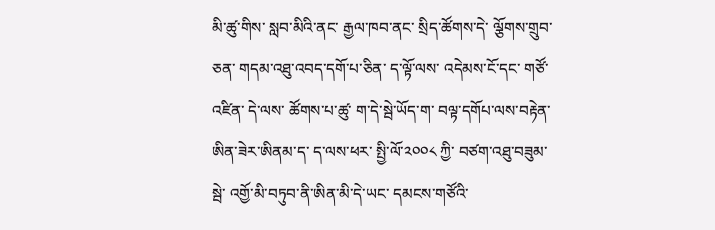མི་ཚུ་གིས་ སླབ་མིའི་ནང་ རྒྱལ་ཁབ་ནང་ སྲིད་ཚོགས་དེ་ ལྕོགས་གྲུབ་ཅན་ གདམ་འཐུ་འབད་དགོ་པ་ཅིན་ ད་ལྟོ་ལས་ འདེམས་ངོ་དང་ གཙོ་འཛིན་ དེ་ལས་ ཚོགས་པ་ཚུ་ ག་དེ་སྦེ་ཡོད་ག་ བལྟ་དགོཔ་ལས་བརྟེན་ཨིན་ཟེར་ཨིནམ་ད་ ད་ལས་ཕར་ སྤྱི་ལོ་༢༠༠༨ ཀྱི་ བཙག་འཐུ་བཟུམ་སྦེ་ འགྱོ་མི་བཏུབ་ནི་ཨིན་མི་དེ་ཡང་ དམངས་གཙོའི་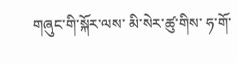གཞུང་གི་སྐོར་ལས་ མི་སེར་ཚུ་གིས་ ཧ་གོ་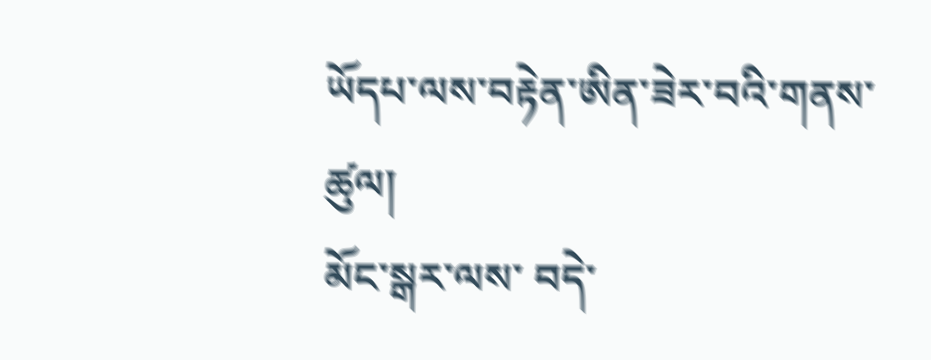ཡོདཔ་ལས་བརྟེན་ཨིན་ཟེར་བའི་གནས་ཚུལ།
མོང་སྒར་ལས་ བདེ་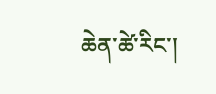ཆེན་ཚེ་རིང་།